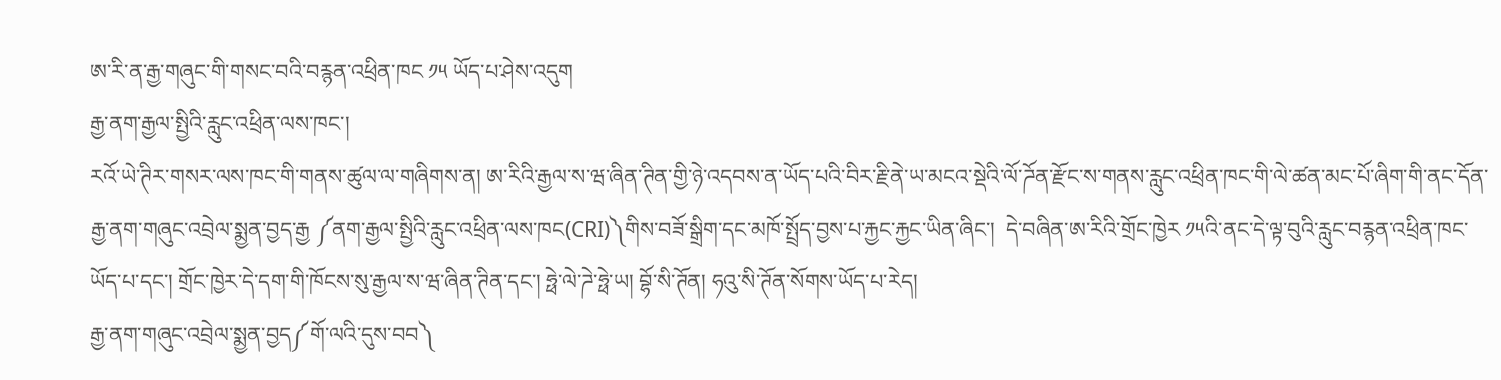ཨ་རི་ན་རྒྱ་གཞུང་གི་གསང་བའི་བརྙན་འཕྲིན་ཁང ༡༥ ཡོད་པ་ཤེས་འདུག
རྒྱ་ནག་རྒྱལ་སྤྱིའི་རླུང་འཕྲིན་ལས་ཁང་།
རའོ་ཡེ་ཊིར་གསར་ལས་ཁང་གི་གནས་ཚུལ་ལ་གཞིགས་ན། ཨ་རིའི་རྒྱལ་ས་ཝ་ཞིན་ཊིན་གྱི་ཉེ་འདབས་ན་ཡོད་པའི་བིར་རྗི་ནེ་ཡ་མངའ་སྡེའི་ལོ་ཌོན་རྫོང་ས་གནས་རླུང་འཕྲིན་ཁང་གི་ལེ་ཚན་མང་པོ་ཞིག་གི་ནང་དོན་རྒྱ་ནག་གཞུང་འབྲེལ་སྨྱན་བྱད་རྒྱ ༼ནག་རྒྱལ་སྤྱིའི་རླུང་འཕྲིན་ལས་ཁང(CRI)༽གིས་བཟོ་སྒྲིག་དང་མཁོ་སྤྲོད་བྱས་པ་རྐྱང་རྐྱང་ཡིན་ཞིང་།  དེ་བཞིན་ཨ་རིའི་གྲོང་ཁྱེར ༡༥འི་ནང་དེ་ལྟ་བུའི་རླུང་བརྙན་འཕྲིན་ཁང་ཡོད་པ་དང་། གྲོང་ཁྱེར་དེ་དག་གི་ཁོངས་སུ་རྒྱལ་ས་ཝ་ཞིན་ཊིན་དང་། ཧྥེ་ལེ་ཌེ་ཧྥེ་ཡ། བྷོ་སི་ཊོན། ཧའུ་སི་ཊོན་སོགས་ཡོད་པ་རེད།
རྒྱ་ནག་གཞུང་འབྲེལ་སྨྱན་བྱད༼གོ་ལའི་དུས་བབ༽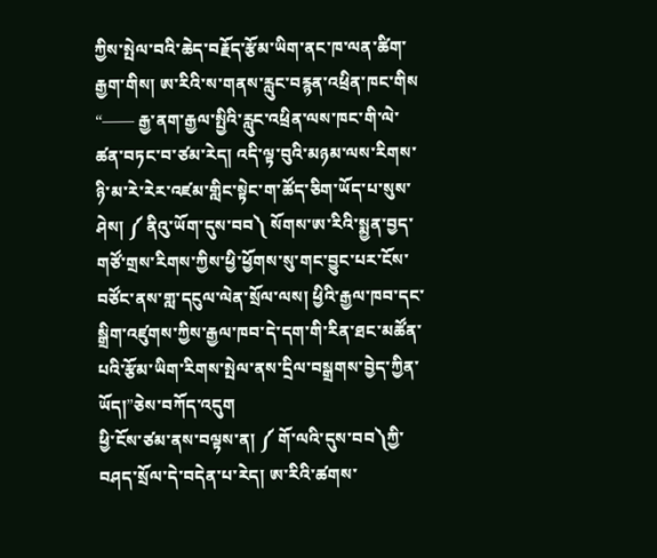ཀྱིས་སྤེལ་བའི་ཆེད་བརྗོད་རྩོམ་ཡིག་ནང་ཁ་ལན་ཚིག་རྒྱག་གིས། ཨ་རིའི་ས་གནས་རླུང་བརྙན་འཕྲིན་ཁང་གིས “—— རྒྱ་ནག་རྒྱལ་སྤྱིའི་རླུང་འཕྲིན་ལས་ཁང་གི་ལེ་ཚན་བཏང་བ་ཙམ་རེད། འདི་ལྟ་བུའི་མཉམ་ལས་རིགས་ཉི་མ་རེ་རེར་འཛམ་གླིང་སྟེང་ག་ཚོད་ཅིག་ཡོད་པ་སུས་ཤེས། ༼ ནིའུ་ཡོག་དུས་བབ༽ སོགས་ཨ་རིའི་སྨྱན་བྱད་གཙོ་གྲས་རིགས་ཀྱིས་ཕྱི་ཕྱོགས་སུ་གང་བྱུང་པར་ངོས་བཙོང་ནས་གླ་དངུལ་ལེན་སྲོལ་ལས། ཕྱིའི་རྒྱལ་ཁབ་དང་སྒྲིག་འཛུགས་ཀྱིས་རྒྱལ་ཁབ་དེ་དག་གི་རིན་ཐང་མཚོན་པའི་རྩོམ་ཡིག་རིགས་སྤེལ་ནས་དྲིལ་བསྒྲགས་བྱེད་ཀྱིན་ཡོད།”ཅེས་བཀོད་འདུག
ཕྱི་ངོས་ཙམ་ནས་བལྟས་ན། ༼ གོ་ལའི་དུས་བབ༽ཀྱི་བཤད་སྲོལ་དེ་བདེན་པ་རེད། ཨ་རིའི་ཚགས་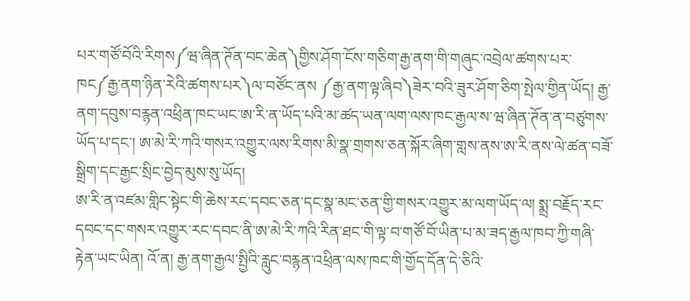པར་གཙོ་བོའི་རིགས༼ཝ་ཞིན་ཊོན་བང་ཆེན༽གྱིས་ཤོག་ངོས་གཅིག་རྒྱ་ནག་གི་གཞུང་འབྲེལ་ཚགས་པར་ཁང༼རྒྱ་ནག་ཉིན་རེའི་ཚགས་པར༽ལ་བཙོང་ནས ༼རྒྱ་ནག་ལྟ་ཞིབ༽ཟེར་བའི་ཟུར་ཤོག་ཅིག་སྤེལ་གྱིན་ཡོད། རྒྱ་ནག་དབུས་བརྙན་འཕྲིན་ཁང་ཡང་ཨ་རི་ན་ཡོད་པའི་མ་ཚད་ཡན་ལག་ལས་ཁང་རྒྱལ་ས་ཝ་ཞིན་ཊོན་ན་བཙུགས་ཡོད་པ་དང་། ཨ་མེ་རི་ཀའི་གསར་འགྱུར་ལས་རིགས་མི་སྣ་གྲགས་ཅན་སྐོར་ཞིག་གླས་ནས་ཨ་རི་ནས་ལེ་ཚན་བཟོ་སྒྲིག་དང་རྒྱང་སྲིང་བྱེད་མུས་སུ་ཡོད།
ཨ་རི་ན་འཛམ་གླིང་སྟེང་གི་ཆེས་རང་དབང་ཅན་དང་སྣ་མང་ཅན་གྱི་གསར་འགྱུར་མ་ལག་ཡོད་ལ། སྨྲ་བརྗོད་རང་དབང་དང་གསར་འགྱུར་རང་དབང་ནི་ཨ་མེ་རི་ཀའི་རིན་ཐང་གི་ལྟ་བ་གཙོ་བོ་ཡིན་པ་མ་ཟད་རྒྱལ་ཁབ་ཀྱི་གཞི་རྟེན་ཡང་ཡིན། འོ་ན། རྒྱ་ནག་རྒྱལ་སྤྱིའི་རླུང་བརྙན་འཕྲིན་ལས་ཁང་གི་གྱོད་དོན་དེ་ཅིའི་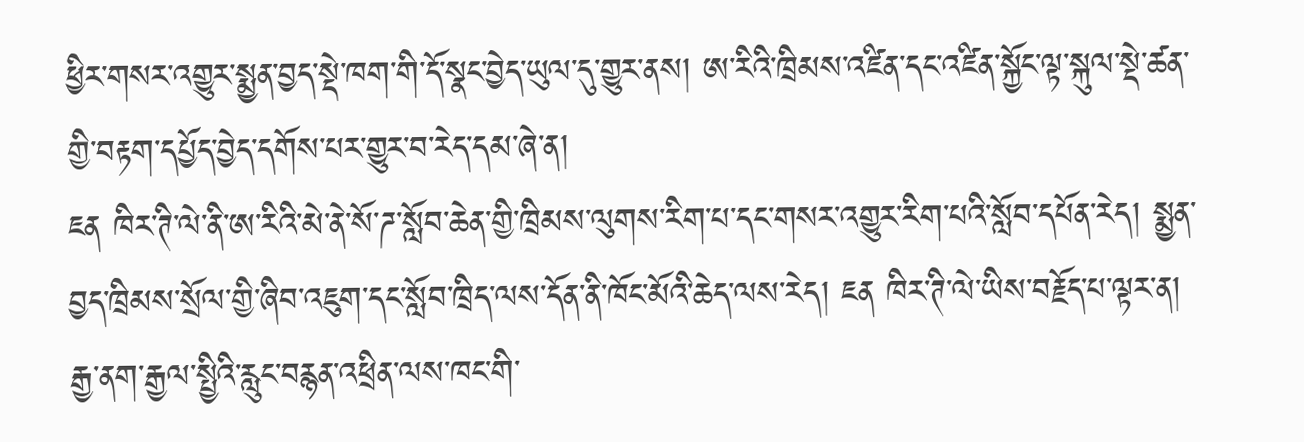ཕྱིར་གསར་འགྱུར་སྨྱན་བྱད་སྡེ་ཁག་གི་དོ་སྣང་བྱེད་ཡུལ་དུ་གྱུར་ནས། ཨ་རིའི་ཁྲིམས་འཛིན་དང་འཛིན་སྐྱོང་ལྟ་སྐུལ་སྡེ་ཚན་གྱི་བརྟག་དཔྱོད་བྱེད་དགོས་པར་གྱུར་བ་རེད་དམ་ཞེ་ན།
ཇན ཁིར་ཊི་ལེ་ནི་ཨ་རིའི་མེ་ནེ་སོ་ཌ་སློབ་ཆེན་གྱི་ཁྲིམས་ལུགས་རིག་པ་དང་གསར་འགྱུར་རིག་པའི་སློབ་དཔོན་རེད། སྨྱན་བྱད་ཁྲིམས་སྲོལ་གྱི་ཞིབ་འཇུག་དང་སློབ་ཁྲིད་ལས་དོན་ནི་ཁོང་མོའི་ཆེད་ལས་རེད། ཇན ཁིར་ཊི་ལེ་ཡིས་བརྗོད་པ་ལྟར་ན། རྒྱ་ནག་རྒྱལ་སྤྱིའི་རླུང་བརྙན་འཕྲིན་ལས་ཁང་གི་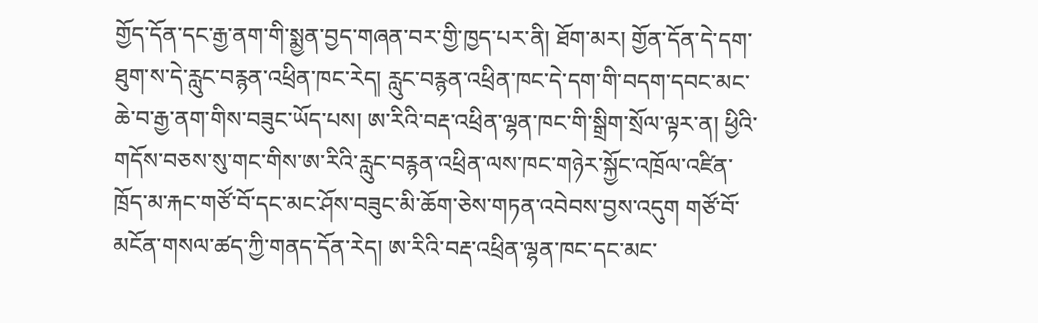གྱོད་དོན་དང་རྒྱ་ནག་གི་སྨྱན་བྱད་གཞན་བར་གྱི་ཁྱད་པར་ནི། ཐོག་མར། གྱོན་དོན་དེ་དག་ཐུག་ས་དེ་རླུང་བརྙན་འཕྲིན་ཁང་རེད། རླུང་བརྙན་འཕྲིན་ཁང་དེ་དག་གི་བདག་དབང་མང་ཆེ་བ་རྒྱ་ནག་གིས་བཟུང་ཡོད་པས། ཨ་རིའི་བརྡ་འཕྲིན་ལྷན་ཁང་གི་སྒྲིག་སྲོལ་ལྟར་ན། ཕྱིའི་གདོས་བཅས་སུ་གང་གིས་ཨ་རིའི་རླུང་བརྙན་འཕྲིན་ལས་ཁང་གཉེར་སྐྱོང་འཁྲོལ་འཛིན་ཁྲོད་མ་རྐང་གཙོ་བོ་དང་མང་ཤོས་བཟུང་མི་ཆོག་ཅེས་གཏན་འབེབས་བྱས་འདུག གཙོ་བོ་མངོན་གསལ་ཚད་ཀྱི་གནད་དོན་རེད། ཨ་རིའི་བརྡ་འཕྲིན་ལྷན་ཁང་དང་མང་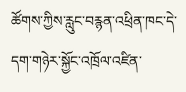ཚོགས་ཀྱིས་རླུང་བརྙན་འཕྲིན་ཁང་དེ་དག་གཉེར་སྐྱོང་འཁྲོལ་འཛིན་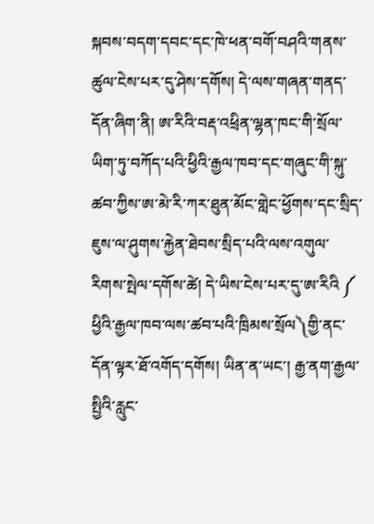སྐབས་བདག་དབང་དང་ཁེ་ཕན་བགོ་བཤའི་གནས་ཚུལ་ངེས་པར་དུ་ཤེས་དགོས། དེ་ལས་གཞན་གནད་དོན་ཞིག་ནི། ཨ་རིའི་བརྡ་འཕྲིན་ལྷན་ཁང་གི་སྲོལ་ཡིག་ཏུ་བཀོད་པའི་ཕྱིའི་རྒྱལ་ཁབ་དང་གཞུང་གི་སྐུ་ཚབ་ཀྱིས་ཨ་མེ་རི་ཀར་ཐུན་མོང་གླེང་ཕྱོགས་དང་སྲིད་ཇུས་ལ་ཤུགས་རྐྱེན་ཐེབས་སྲིད་པའི་ལས་འགུལ་རིགས་སྤེལ་དགོས་ཚེ། དེ་ཡིས་ངེས་པར་དུ་ཨ་རིའི ༼ ཕྱིའི་རྒྱལ་ཁབ་ལས་ཚབ་པའི་ཁྲིམས་སྲོལ༽གྱི་ནང་དོན་ལྟར་ཐོ་འགོད་དགོས། ཡིན་ན་ཡང་། རྒྱ་ནག་རྒྱལ་སྤྱིའི་རླུང་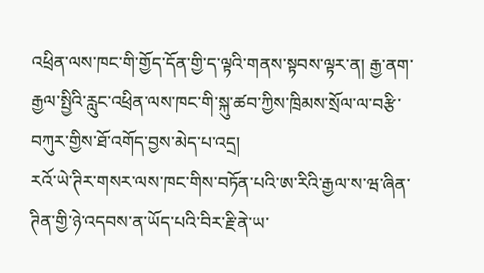འཕྲིན་ལས་ཁང་གི་གྱོད་དོན་གྱི་ད་ལྟའི་གནས་སྟབས་ལྟར་ན། རྒྱ་ནག་རྒྱལ་སྤྱིའི་རླུང་འཕྲིན་ལས་ཁང་གི་སྐུ་ཚབ་ཀྱིས་ཁྲིམས་སྲོལ་ལ་བརྩི་བཀུར་གྱིས་ཐོ་འགོད་བྱས་མེད་པ་འདྲ།
རའོ་ཡེ་ཊིར་གསར་ལས་ཁང་གིས་བཏོན་པའི་ཨ་རིའི་རྒྱལ་ས་ཝ་ཞིན་ཊིན་གྱི་ཉེ་འདབས་ན་ཡོད་པའི་བིར་རྗི་ནེ་ཡ་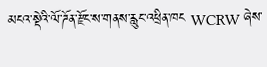མངའ་སྡེའི་ལོ་ཌོན་རྫོང་ས་གནས་རླུང་འཕྲིན་ཁང WCRW ཞེས་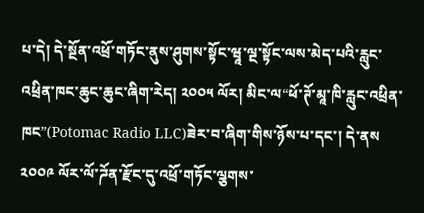པ་དེ། དེ་སྔོན་འཕྲོ་གཏོང་ནུས་ཤུགས་སྟོང་ཝཱ་ལྔ་སྟོང་ལས་མེད་པའི་རླུང་འཕྲིན་ཁང་ཆུང་ཆུང་ཞིག་རེད། ༢༠༠༥ ལོར། མིང་ལ“ཕོ་ཊོ་མཱ་ཁི་རླུང་འཕྲིན་ཁང”(Potomac Radio LLC)ཟེར་བ་ཞིག་གིས་ཉོས་པ་དང་། དེ་ནས ༢༠༠༩ ལོར་ལོ་ཌོན་རྫོང་དུ་འཕྲོ་གཏོང་ལྕགས་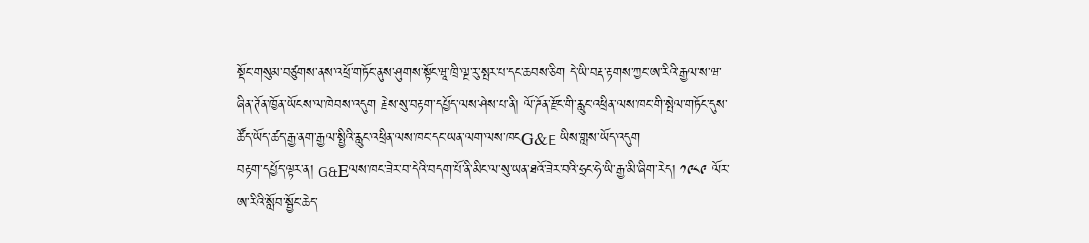སྡོང་གསུམ་བཙུགས་ནས་འཕྲོ་གཏོང་ནུས་ཤུགས་སྟོང་ཝཱ་ཁྲི་ལྔ་རུ་སྤར་པ་དང་ཆབས་ཅིག དེ་ཡི་བརྡ་རྟགས་ཀྱང་ཨ་རིའི་རྒྱལ་ས་ཝ་ཞིན་ཊོན་ཁྱོན་ཡོངས་ལ་ཁེབས་འདུག རྗེས་སུ་བརྟག་དཔྱོད་ལས་ཤེས་པ་ནི། ལོ་ཌོན་རྫོང་གི་རླུང་འཕྲིན་ལས་ཁང་གི་སྤེལ་གཏོང་དུས་ཚོད་ཡོད་ཚད་རྒྱ་ནག་རྒྱལ་སྤྱིའི་རླུང་འཕྲིན་ལས་ཁང་དང་ཡན་ལག་ལས་ཁངG&E ཡིས་གླས་ཡོད་འདུག
བརྟག་དཔྱོད་ལྟར་ན། G&Eལས་ཁང་ཟེར་བ་དེའི་བདག་པོ་ནི་མིང་ལ་སུ་ཡན་ཐའོ་ཟེར་བའི་ཧྲང་ཧེ་ཡི་རྒྱ་མི་ཞིག་རེད། ༡༩༨༩ ལོར་ཨ་རིའི་སློབ་སྦྱོང་ཆེད་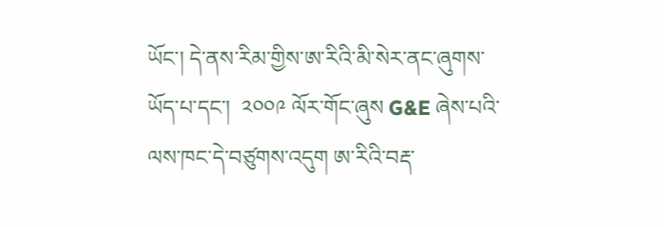ཡོང་། དེ་ནས་རིམ་གྱིས་ཨ་རིའི་མི་སེར་ནང་ཞུགས་ཡོད་པ་དང་།  ༢༠༠༩ ལོར་གོང་ཞུས G&E ཞེས་པའི་ལས་ཁང་དེ་བཙུགས་འདུག ཨ་རིའི་བརྡ་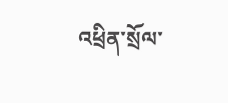འཕྲིན་སྲོལ་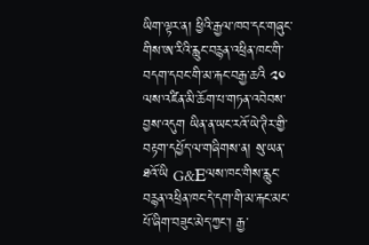ཡིག་ལྟར་ན། ཕྱིའི་རྒྱལ་ཁབ་དང་གཞུང་གིས་ཨ་རིའི་རླུང་བརྙན་འཕྲིན་ཁང་གི་བདག་དབང་གི་མ་རྐང་བརྒྱ་ཆའི ༢༠ ལས་འཛིན་མི་ཆོག་པ་གཏན་འབེབས་བྱས་འདུག ཡིན་ན་ཡང་རའོ་ཡེ་ཊིར་གྱི་བརྟག་དཔྱོད་ལ་གཞིགས་ན། སུ་ཡན་ཐའོ་ཡི G&Eལས་ཁང་གིས་རླུང་བརྙན་འཕྲིན་ཁང་དེ་དག་གི་མ་རྐང་མང་པོ་ཞིག་བཟུང་མེད་ཀྱང་། རྒྱ་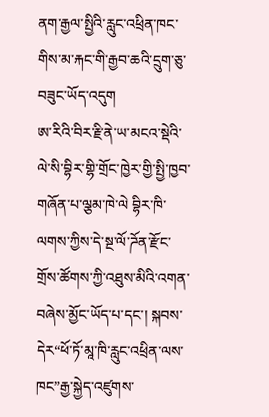ནག་རྒྱལ་སྤྱིའི་རླུང་འཕྲིན་ཁང་གིས་མ་རྐང་གི་རྒྱབ་ཆའི་དྲུག་ཅུ་བཟུང་ཡོད་འདུག
ཨ་རིའི་བིར་རྗི་ནེ་ཡ་མངའ་སྡེའི་ལེ་སི་བྷིར་གྷི་གྲོང་ཁྱེར་གྱི་སྤྱི་ཁྱབ་གཞོན་པ་ལྕམ་ཁེ་ལེ བྷིར་ཁི་ལགས་ཀྱིས་དེ་སྔ་ལོ་ཌོན་རྫོང་གྲོས་ཚོགས་ཀྱི་འཐུས་མིའི་འགན་བཞེས་མྱོང་ཡོད་པ་དང་། སྐབས་དེར“ཕོ་ཏོ་མཱ་ཁི་རླུང་འཕྲིན་ལས་ཁང”རྒྱ་སྐྱེད་འཛུགས་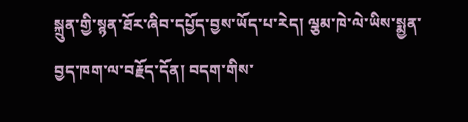སྐྲུན་གྱི་སྙན་ཐོར་ཞིབ་དཔྱོད་བྱས་ཡོད་པ་རེད། ལྕམ་ཁེ་ལེ་ཡིས་སྨྱན་བྱད་ཁག་ལ་བརྗོད་དོན། བདག་གིས་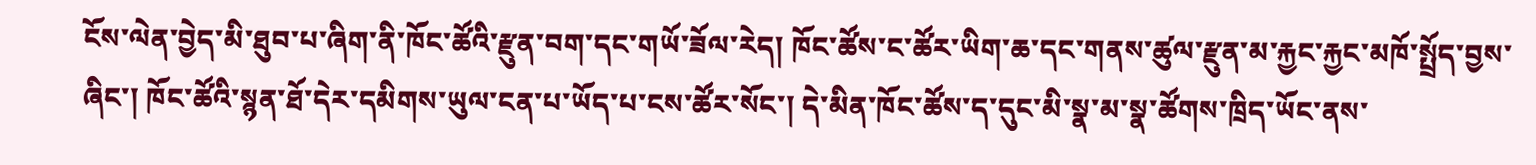ངོས་ལེན་བྱེད་མི་ཐུབ་པ་ཞིག་ནི་ཁོང་ཚོའི་རྫུན་བག་དང་གཡོ་ཟོལ་རེད། ཁོང་ཚོས་ང་ཚོར་ཡིག་ཆ་དང་གནས་ཚུལ་རྫུན་མ་རྐྱང་རྐྱང་མཁོ་སྤྲོད་བྱས་ཞིང་། ཁོང་ཚོའི་སྙན་ཐོ་དེར་དམིགས་ཡུལ་ངན་པ་ཡོད་པ་ངས་ཚོར་སོང་། དེ་མིན་ཁོང་ཚོས་ད་དུང་མི་སྣ་མ་སྣ་ཚོགས་ཁྲིད་ཡོང་ནས་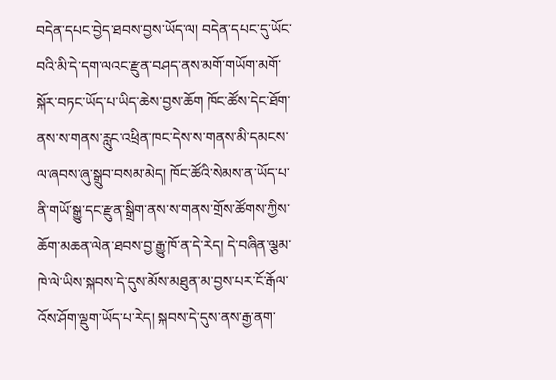བདེན་དཔང་བྱེད་ཐབས་བྱས་ཡོད་ལ། བདེན་དཔང་དུ་ཡོང་བའི་མི་དེ་དག་ལའང་རྫུན་བཤད་ནས་མགོ་གཡོག་མགོ་སྐོར་བཏང་ཡོད་པ་ཡིད་ཆེས་བྱས་ཆོག ཁོང་ཚོས་དེང་ཐོག་ནས་ས་གནས་རླུང་འཕྲིན་ཁང་དེས་ས་གནས་མི་དམངས་ལ་ཞབས་ཞུ་སྒྲུབ་བསམ་མེད། ཁོང་ཚོའི་སེམས་ན་ཡོད་པ་ནི་གཡོ་སྒྱུ་དང་རྫུན་སྒྲིག་ནས་ས་གནས་གྲོས་ཚོགས་ཀྱིས་ཆོག་མཆན་ལེན་ཐབས་བྱ་རྒྱུ་ཁོ་ན་དེ་རེད། དེ་བཞིན་ལྕམ་ཁེ་ལེ་ཡིས་སྐབས་དེ་དུས་མོས་མཐུན་མ་བྱས་པར་ངོ་རྒོལ་འོས་ཤོག་ལྡུག་ཡོད་པ་རེད། སྐབས་དེ་དུས་ནས་རྒྱ་ནག་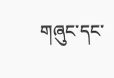གཞུང་དང་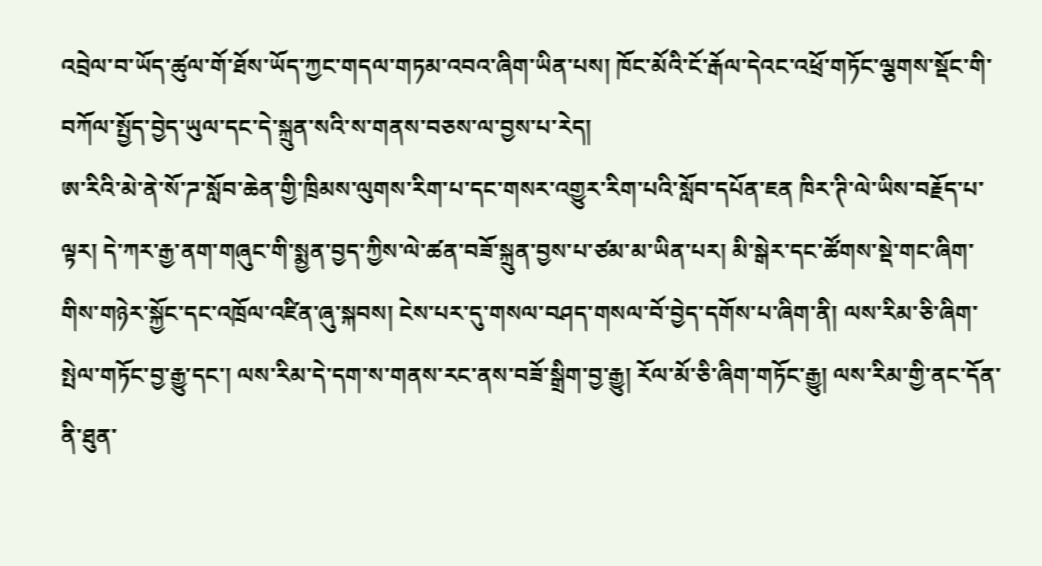འབྲེལ་བ་ཡོད་ཚུལ་གོ་ཐོས་ཡོད་ཀྱང་གདལ་གཏམ་འབའ་ཞིག་ཡིན་པས། ཁོང་མོའི་ངོ་རྒོལ་དེའང་འཕྲོ་གཏོང་ལྕགས་སྡོང་གི་བཀོལ་སྤྱོད་བྱེད་ཡུལ་དང་དེ་སྐྲུན་སའི་ས་གནས་བཅས་ལ་བྱས་པ་རེད།
ཨ་རིའི་མེ་ནེ་སོ་ཌ་སློབ་ཆེན་གྱི་ཁྲིམས་ལུགས་རིག་པ་དང་གསར་འགྱུར་རིག་པའི་སློབ་དཔོན་ཇན ཁིར་ཊི་ལེ་ཡིས་བརྗོད་པ་ལྟར། དེ་ཀར་རྒྱ་ནག་གཞུང་གི་སྨྱན་བྱད་ཀྱིས་ལེ་ཚན་བཟོ་སྐྲུན་བྱས་པ་ཙམ་མ་ཡིན་པར། མི་སྒེར་དང་ཚོགས་སྡེ་གང་ཞིག་གིས་གཉེར་སྐྱོང་དང་འཁྲོལ་འཛིན་ཞུ་སྐབས། ངེས་པར་དུ་གསལ་བཤད་གསལ་བོ་བྱེད་དགོས་པ་ཞིག་ནི། ལས་རིམ་ཅི་ཞིག་སྤེལ་གཏོང་བྱ་རྒྱུ་དང་། ལས་རིམ་དེ་དག་ས་གནས་རང་ནས་བཟོ་སྒྲིག་བྱ་རྒྱུ། རོལ་མོ་ཅི་ཞིག་གཏོང་རྒྱུ། ལས་རིམ་གྱི་ནང་དོན་ནི་ཐུན་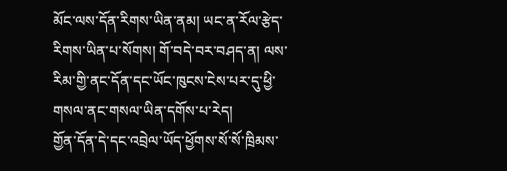མོང་ལས་དོན་རིགས་ཡིན་ནམ། ཡང་ན་རོལ་རྩེད་རིགས་ཡིན་པ་སོགས། གོ་བདེ་བར་བཤད་ན། ལས་རིམ་གྱི་ནང་དོན་དང་ཡོང་ཁུངས་ངེས་པར་དུ་ཕྱི་གསལ་ནང་གསལ་ཡིན་དགོས་པ་རེད།
གྱོན་དོན་དེ་དང་འབྲེལ་ཡོད་ཕྱོགས་སོ་སོ་ཁྲིམས་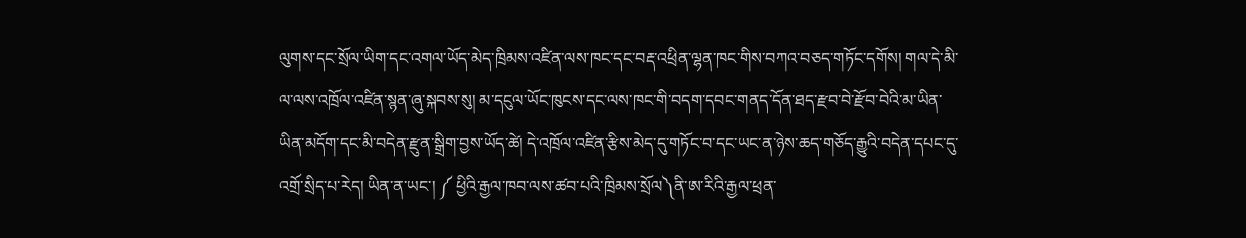ལུགས་དང་སྲོལ་ཡིག་དང་འགལ་ཡོད་མེད་ཁྲིམས་འཛིན་ལས་ཁང་དང་བརྡ་འཕྲིན་ལྷན་ཁང་གིས་བཀའ་བཅད་གཏོང་དགོས། གལ་དེ་མི་ལ་ལས་འཁྲོལ་འཛིན་སྙན་ཞུ་སྐབས་སུ། མ་དངུལ་ཡོང་ཁུངས་དང་ལས་ཁང་གི་བདག་དབང་གནད་དོན་ཐད་རྫབ་བེ་རྫོབ་བེའི་མ་ཡིན་ཡིན་མདོག་དང་མི་བདེན་རྫུན་སྒྲིག་བྱས་ཡོད་ཚེ། དེ་འཁྲོལ་འཛིན་རྩིས་མེད་དུ་གཏོང་བ་དང་ཡང་ན་ཉེས་ཆད་གཅོད་རྒྱུའི་བདེན་དཔང་དུ་འགྲོ་སྲིད་པ་རེད། ཡིན་ན་ཡང་། ༼ ཕྱིའི་རྒྱལ་ཁབ་ལས་ཚབ་པའི་ཁྲིམས་སྲོལ༽ནི་ཨ་རིའི་རྒྱལ་ཕྲན་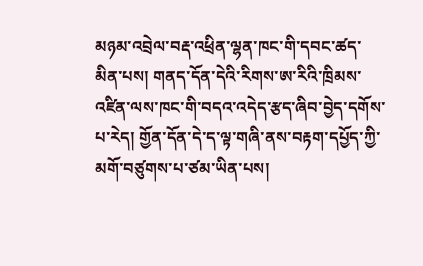མཉམ་འབྲེལ་བརྡ་འཕྲིན་ལྷན་ཁང་གི་དབང་ཚད་མིན་པས། གནད་དོན་དེའི་རིགས་ཨ་རིའི་ཁྲིམས་འཛིན་ལས་ཁང་གི་བདའ་འདེད་རྩད་ཞིབ་བྱེད་དགོས་པ་རེད། གྱོན་དོན་དེ་ད་ལྟ་གཞི་ནས་བརྟག་དཔྱོད་ཀྱི་མགོ་བཙུགས་པ་ཙམ་ཡིན་པས།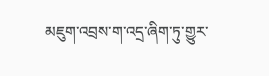མཇུག་འབྲས་ག་འདྲ་ཞིག་ཏུ་གྱུར་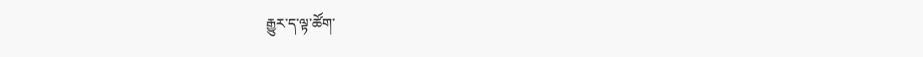རྒྱུར་ད་ལྟ་ཚོག་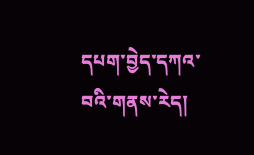དཔག་བྱེད་དཀའ་བའི་གནས་རེད།